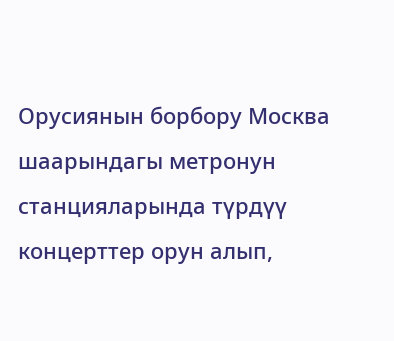Орусиянын борбору Москва шаарындагы метронун станцияларында түрдүү концерттер орун алып,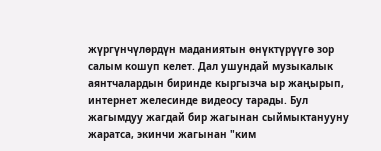жүргүнчүлөрдүн маданиятын өнүктүрүүгө зор салым кошуп келет. Дал ушундай музыкалык аянтчалардын биринде кыргызча ыр жаңырып, интернет желесинде видеосу тарады. Бул жагымдуу жагдай бир жагынан сыймыктанууну жаратса, экинчи жагынан "ким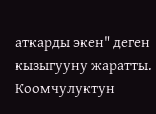аткарды экен" деген кызыгууну жаратты.
Коомчулуктун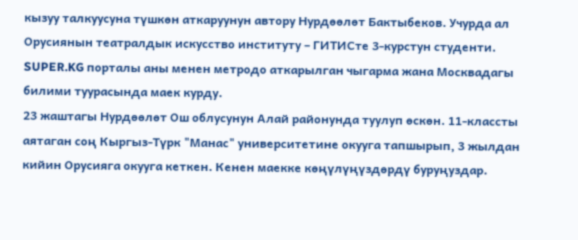кызуу талкуусуна түшкөн аткаруунун автору Нурдөөлөт Бактыбеков. Учурда ал Орусиянын театралдык искусство институту – ГИТИСте 3-курстун студенти. SUPER.KG порталы аны менен метродо аткарылган чыгарма жана Москвадагы билими туурасында маек курду.
23 жаштагы Нурдөөлөт Ош облусунун Алай районунда туулуп өскөн. 11-классты аятаган соң Кыргыз-Түрк "Манас" университетине окууга тапшырып, 3 жылдан кийин Орусияга окууга кеткен. Кенен маекке көңүлүңүздөрдү буруңуздар.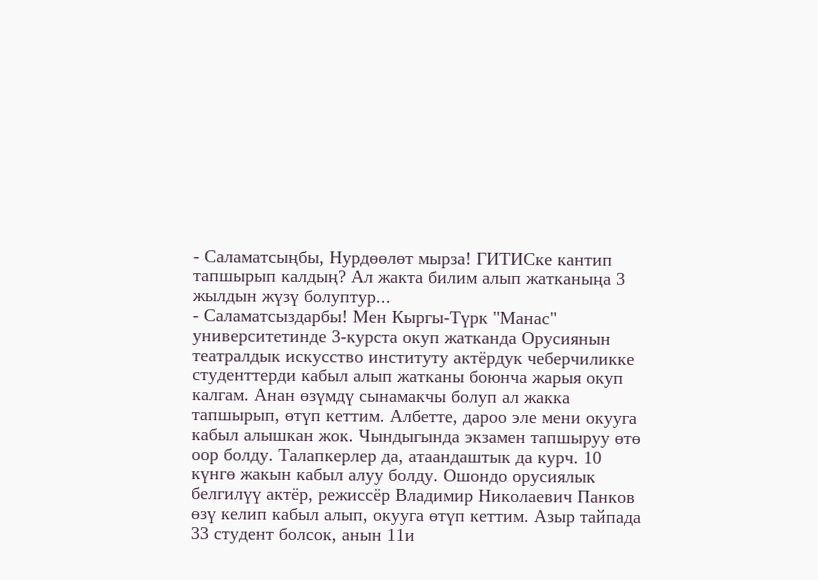- Саламатсыңбы, Нурдөөлөт мырза! ГИТИСке кантип тапшырып калдың? Ал жакта билим алып жатканыңа 3 жылдын жүзү болуптур...
- Саламатсыздарбы! Мен Кыргы-Түрк "Манас" университетинде 3-курста окуп жатканда Орусиянын театралдык искусство институту актёрдук чеберчиликке студенттерди кабыл алып жатканы боюнча жарыя окуп калгам. Анан өзүмдү сынамакчы болуп ал жакка тапшырып, өтүп кеттим. Албетте, дароо эле мени окууга кабыл алышкан жок. Чындыгында экзамен тапшыруу өтө оор болду. Талапкерлер да, атаандаштык да курч. 10 күнгө жакын кабыл алуу болду. Ошондо орусиялык белгилүү актёр, режиссёр Владимир Николаевич Панков өзү келип кабыл алып, окууга өтүп кеттим. Азыр тайпада 33 студент болсок, анын 11и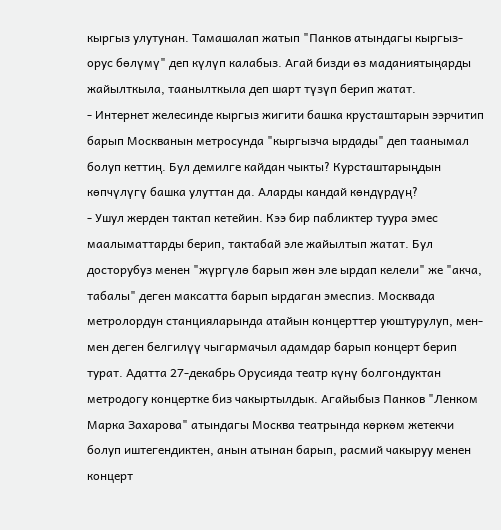кыргыз улутунан. Тамашалап жатып "Панков атындагы кыргыз-орус бөлүмү" деп күлүп калабыз. Агай бизди өз маданиятыңарды жайылткыла, таанылткыла деп шарт түзүп берип жатат.
- Интернет желесинде кыргыз жигити башка крусташтарын ээрчитип барып Москванын метросунда "кыргызча ырдады" деп таанымал болуп кеттиң. Бул демилге кайдан чыкты? Курсташтарыңдын көпчүлүгү башка улуттан да. Аларды кандай көндүрдүң?
- Ушул жерден тактап кетейин. Кээ бир пабликтер туура эмес маалыматтарды берип, тактабай эле жайылтып жатат. Бул досторубуз менен "жүргүлө барып жөн эле ырдап келели" же "акча, табалы" деген максатта барып ырдаган эмеспиз. Москвада метролордун станцияларында атайын концерттер уюштурулуп, мен-мен деген белгилүү чыгармачыл адамдар барып концерт берип турат. Адатта 27-декабрь Орусияда театр күнү болгондуктан метродогу концертке биз чакыртылдык. Агайыбыз Панков "Ленком Марка Захарова" атындагы Москва театрында көркөм жетекчи болуп иштегендиктен, анын атынан барып, расмий чакыруу менен концерт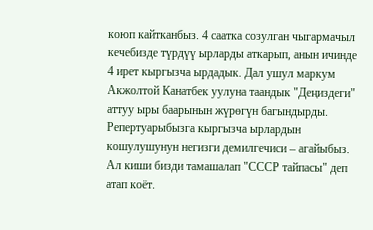коюп кайтканбыз. 4 саатка созулган чыгармачыл кечебизде түрдүү ырларды аткарып, анын ичинде 4 ирет кыргызча ырдадык. Дал ушул маркум Акжолтой Канатбек уулуна таандык "Деңиздеги" аттуу ыры баарынын жүрөгүн багындырды.
Репертуарыбызга кыргызча ырлардын кошулушунун негизги демилгечиси – агайыбыз. Ал киши бизди тамашалап "СССР тайпасы" деп атап коёт.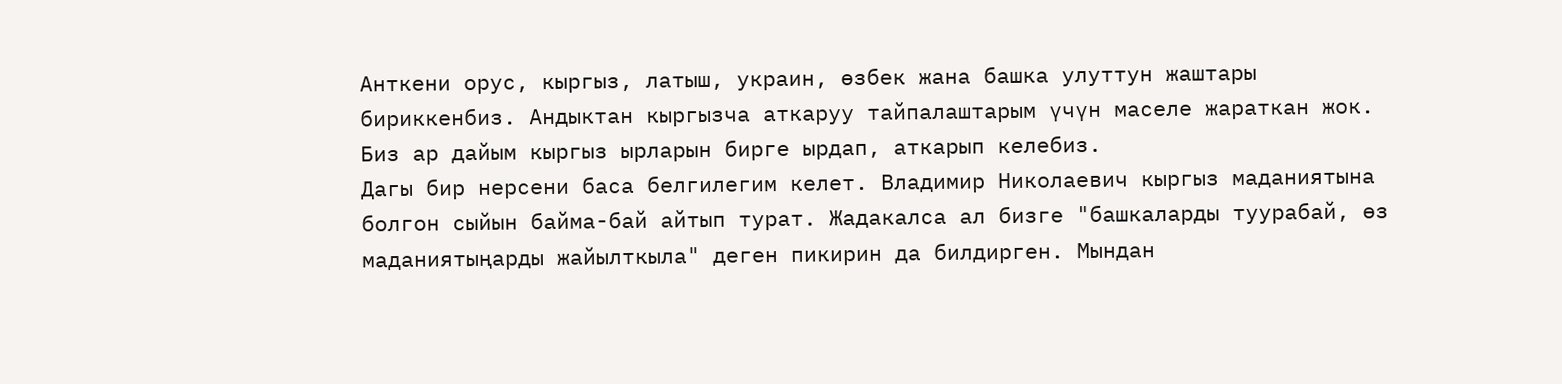Анткени орус, кыргыз, латыш, украин, өзбек жана башка улуттун жаштары бириккенбиз. Андыктан кыргызча аткаруу тайпалаштарым үчүн маселе жараткан жок. Биз ар дайым кыргыз ырларын бирге ырдап, аткарып келебиз.
Дагы бир нерсени баса белгилегим келет. Владимир Николаевич кыргыз маданиятына болгон сыйын байма-бай айтып турат. Жадакалса ал бизге "башкаларды туурабай, өз маданиятыңарды жайылткыла" деген пикирин да билдирген. Мындан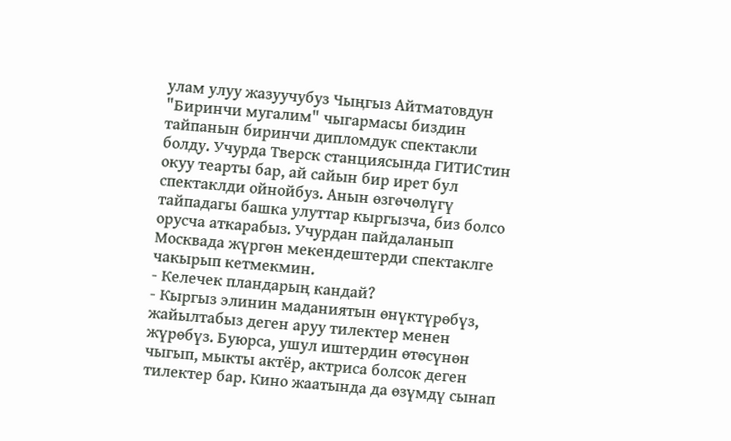улам улуу жазуучубуз Чыңгыз Айтматовдун "Биринчи мугалим" чыгармасы биздин тайпанын биринчи дипломдук спектакли болду. Учурда Тверск станциясында ГИТИСтин окуу теарты бар, ай сайын бир ирет бул спектаклди ойнойбуз. Анын өзгөчөлүгү тайпадагы башка улуттар кыргызча, биз болсо орусча аткарабыз. Учурдан пайдаланып Москвада жүргөн мекендештерди спектаклге чакырып кетмекмин.
- Келечек пландарың кандай?
- Кыргыз элинин маданиятын өнүктүрөбүз, жайылтабыз деген аруу тилектер менен жүрөбүз. Буюрса, ушул иштердин өтөсүнөн чыгып, мыкты актёр, актриса болсок деген тилектер бар. Кино жаатында да өзүмдү сынап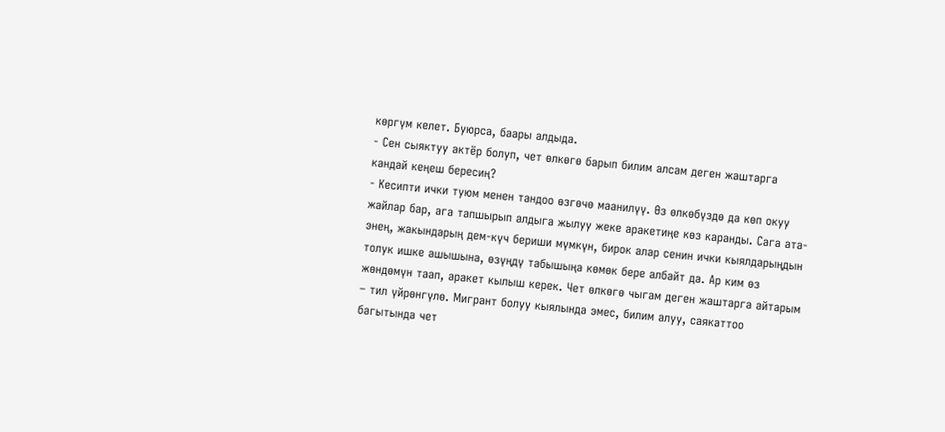көргүм келет. Буюрса, баары алдыда.
- Сен сыяктуу актёр болуп, чет өлкөгө барып билим алсам деген жаштарга кандай кеңеш бересиң?
- Кесипти ички туюм менен тандоо өзгөчө маанилүү. Өз өлкөбүздө да көп окуу жайлар бар, ага тапшырып алдыга жылуу жеке аракетиңе көз каранды. Сага ата-энең, жакындарың дем-күч бериши мүмкүн, бирок алар сенин ички кыялдарыңдын толук ишке ашышына, өзүңдү табышыңа көмөк бере албайт да. Ар ким өз жөндөмүн таап, аракет кылыш керек. Чет өлкөгө чыгам деген жаштарга айтарым – тил үйрөнгүлө. Мигрант болуу кыялында эмес, билим алуу, саякаттоо багытында чет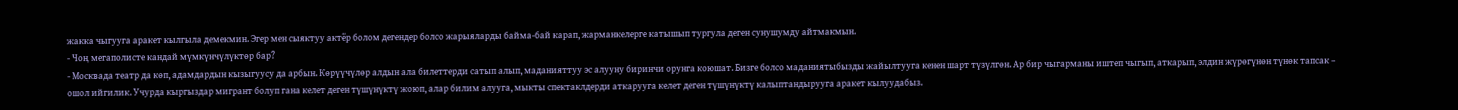жакка чыгууга аракет кылгыла демекмин. Эгер мен сыяктуу актёр болом дегендер болсо жарыяларды байма-бай карап, жарманкелерге катышып тургула деген сунушумду айтмакмын.
- Чоң мегаполисте кандай мүмкүнчүлүктөр бар?
- Москвада театр да көп, адамдардын кызыгуусу да арбын. Көрүүчүлөр алдын ала билеттерди сатып алып, маданияттуу эс алууну биринчи орунга коюшат. Бизге болсо маданиятыбызды жайылтууга кенен шарт түзүлгөн. Ар бир чыгарманы иштеп чыгып, аткарып, элдин жүрөгүнөн түнөк тапсак – ошол ийгилик. Учурда кыргыздар мигрант болуп гана келет деген түшүнүктү жоюп, алар билим алууга, мыкты спектаклдерди аткарууга келет деген түшүнүктү калыптандырууга аракет кылуудабыз.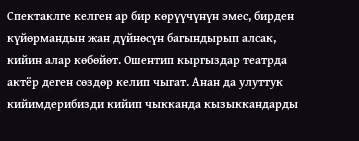Спектаклге келген ар бир көрүүчүнүн эмес, бирден күйөрмандын жан дүйнөсүн багындырып алсак, кийин алар көбөйөт. Ошентип кыргыздар театрда актёр деген сөздөр келип чыгат. Анан да улуттук кийимдерибизди кийип чыкканда кызыккандарды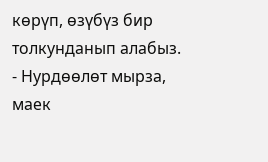көрүп, өзүбүз бир толкунданып алабыз.
- Нурдөөлөт мырза, маек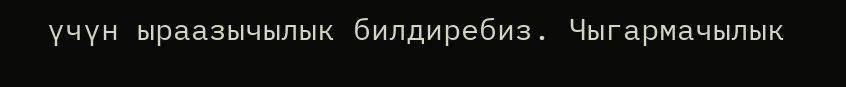үчүн ыраазычылык билдиребиз. Чыгармачылык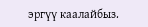эргүү каалайбыз.